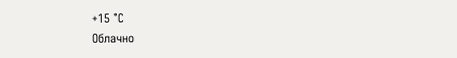+15 °С
Облачно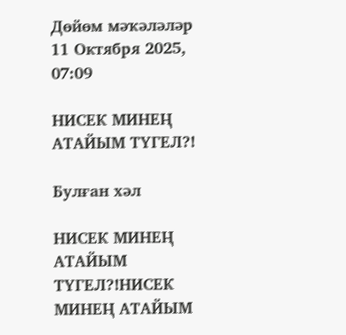Дөйөм мәҡәләләр
11 Октября 2025, 07:09

НИСЕК МИНЕҢ АТАЙЫМ ТҮГЕЛ?!

Булған хәл

НИСЕК МИНЕҢ АТАЙЫМ ТҮГЕЛ?!НИСЕК МИНЕҢ АТАЙЫМ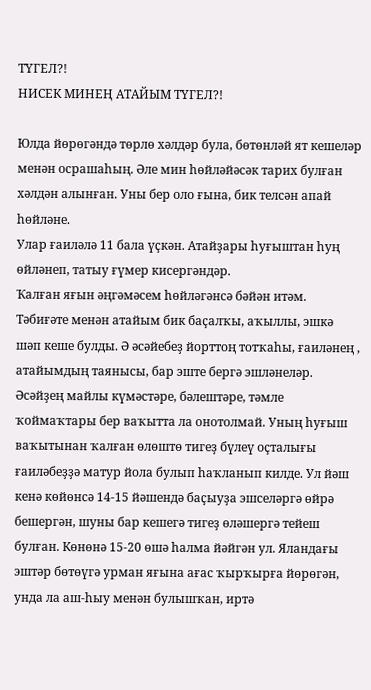ТҮГЕЛ?!
НИСЕК МИНЕҢ АТАЙЫМ ТҮГЕЛ?!

Юлда йөрөгәндә төрлө хәлдәр була, бөтөнләй ят кешеләр менән осрашаһың. Әле мин һөйләйәсәк тарих булған хәлдән алынған. Уны бер оло ғына, бик телсән апай һөйләне.
Улар ғаиләлә 11 бала үҫкән. Атайҙары һуғыштан һуң өйләнеп, татыу ғүмер кисергәндәр.
Ҡалған яғын әңгәмәсем һөйләгәнсә бәйән итәм.
Тәбиғәте менән атайым бик баҫалҡы, аҡыллы, эшкә шәп кеше булды. Ә әсәйебеҙ йорттоң тотҡаһы, ғаиләнең , атайымдың таянысы, бар эште бергә эшләнеләр. Әсәйҙең майлы күмәстәре, бәлештәре, тәмле ҡоймаҡтары бер ваҡытта ла онотолмай. Уның һуғыш ваҡытынан ҡалған өлөштө тигеҙ бүлеү оҫталығы ғаиләбеҙҙә матур йола булып һаҡланып килде. Ул йәш кенә көйөнсә 14-15 йәшендә баҫыуҙа эшселәргә өйрә бешергән, шуны бар кешегә тигеҙ өләшергә тейеш булған. Көнөнә 15-20 өшә һалма йәйгән ул. Яландағы эштәр бөтөүгә урман яғына ағас ҡырҡырға йөрөгән, унда ла аш-һыу менән булышҡан, иртә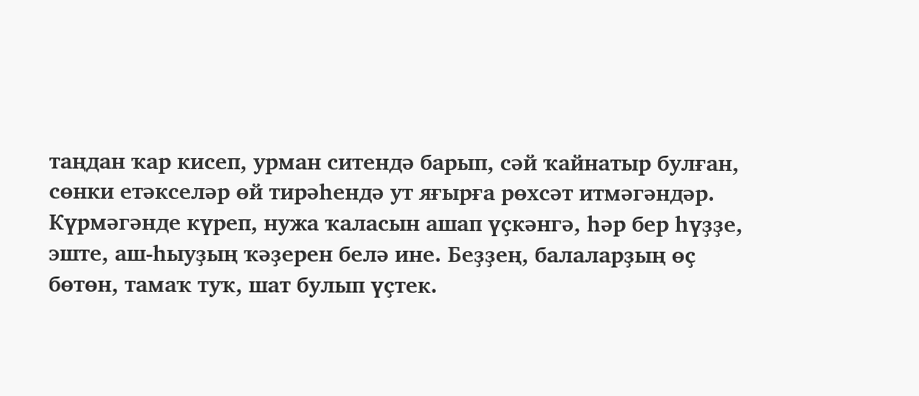таңдан ҡар кисеп, урман ситендә барып, сәй ҡайнатыр булған, сөнки етәкселәр өй тирәһендә ут яғырға рөхсәт итмәгәндәр. Күрмәгәнде күреп, нужа ҡаласын ашап үҫкәнгә, һәр бер һүҙҙе, эште, аш-һыуҙың ҡәҙерен белә ине. Беҙҙең, балаларҙың өҫ бөтөн, тамаҡ туҡ, шат булып үҫтек.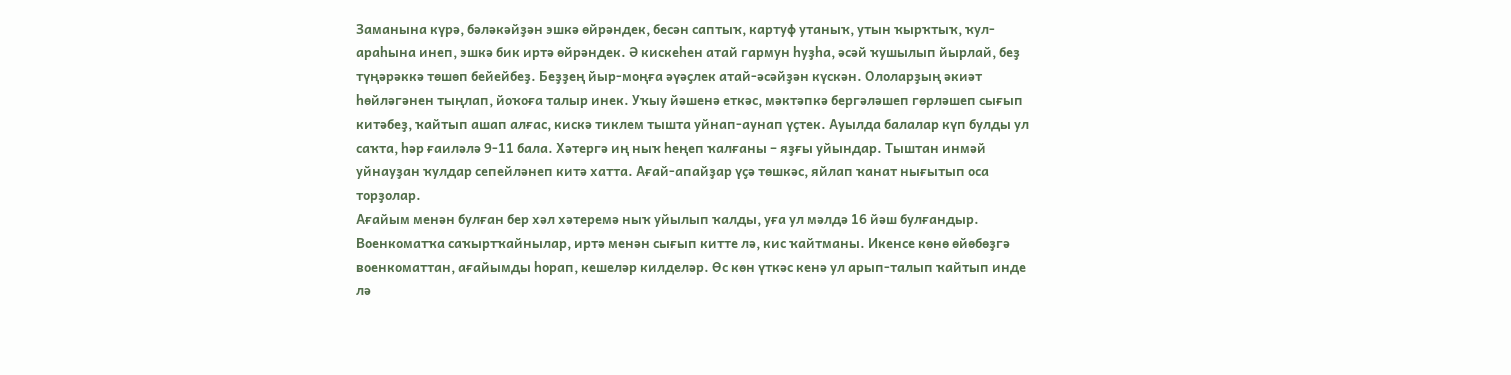Заманына күрә, бәләкәйҙән эшкә өйрәндек, бесән саптыҡ, картуф утаныҡ, утын ҡырҡтыҡ, ҡул-араһына инеп, эшкә бик иртә өйрәндек. Ә кискеһен атай гармун һуҙһа, әсәй ҡушылып йырлай, беҙ түңәрәккә төшөп бейейбеҙ. Беҙҙең йыр-моңға әүәҫлек атай-әсәйҙән күскән. Ололарҙың әкиәт һөйләгәнен тыңлап, йоҡоға талыр инек. Уҡыу йәшенә еткәс, мәктәпкә бергәләшеп гөрләшеп сығып китәбеҙ, ҡайтып ашап алғас, кискә тиклем тышта уйнап-аунап үҫтек. Ауылда балалар күп булды ул саҡта, һәр ғаиләлә 9-11 бала. Хәтергә иң ныҡ һеңеп ҡалғаны – яҙғы уйындар. Тыштан инмәй уйнауҙан ҡулдар сепейләнеп китә хатта. Ағай-апайҙар үҫә төшкәс, яйлап ҡанат нығытып оса торҙолар.
Ағайым менән булған бер хәл хәтеремә ныҡ уйылып ҡалды, уға ул мәлдә 16 йәш булғандыр. Военкоматҡа саҡыртҡайнылар, иртә менән сығып китте лә, кис ҡайтманы. Икенсе көнө өйөбөҙгә военкоматтан, ағайымды һорап, кешеләр килделәр. Өс көн үткәс кенә ул арып-талып ҡайтып инде лә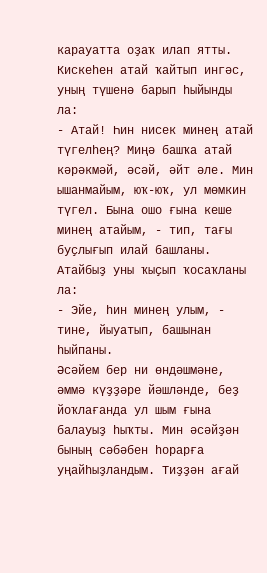карауатта оҙаҡ илап ятты. Кискеһен атай ҡайтып ингәс, уның түшенә барып һыйынды ла:
- Атай! Һин нисек минең атай түгелһең? Миңә башҡа атай кәрәкмәй, әсәй, әйт әле. Мин ышанмайым, юҡ-юҡ, ул мөмкин түгел. Бына ошо ғына кеше минең атайым, - тип, тағы буҫлығып илай башланы.
Атайбыҙ уны ҡыҫып ҡосаҡланы ла:
- Эйе, һин минең улым, - тине, йыуатып, башынан һыйпаны.
Әсәйем бер ни өндәшмәне, әммә күҙҙәре йәшләнде, беҙ йоҡлағанда ул шым ғына балауыҙ һыҡты. Мин әсәйҙән бының сәбәбен һорарға уңайһыҙландым. Тиҙҙән ағай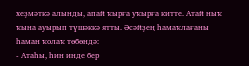хеҙмәткә алынды, апай ҡырға уҡырға китте. Атай ныҡ ҡына ауырып түшәккә ятты. Әсәйҙең һамаҡлағаны һаман ҡолаҡ төбөндә:
- Атаһы, һин инде бер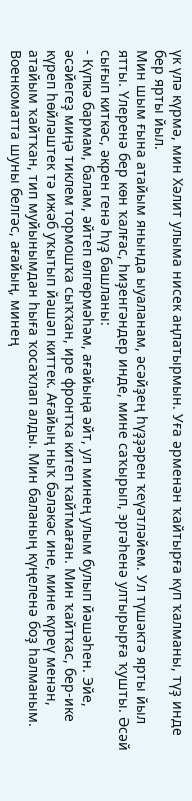үк үлә күрмә, мин Хәлит улыма нисек аңлатырмын. Уға әрменән ҡайтырға күп ҡалманы, түҙ инде бер ярты йыл.
Мин шым ғына атайым янында ыуаланам, әсәйҙең һүҙҙәрен ҡеүәтләйем. Ул түшәктә ярты йыл ятты. Үлеренә бер көн ҡалғас, һиҙенгәндер инде, мине саҡырып, эргәһенә ултырырға ҡушты. Әсәй сығып киткәс, әкрен генә һүҙ башланы:
- Күпкә бармам, балам, әйтеп өлгөрмәһәм, ағайыңа әйт, ул минең улым булып йәшәһен. Эйе, әсәйегеҙ миңә тиклем тормошҡа сыҡҡан, ире фронтҡа китеп ҡайтмаған. Мин ҡайтҡас, бер-ике күреп һөйләштек тә ижәб уҡытып йәшәп киттек. Ағайың ныҡ бәләкәс ине, мине күреү менән, атайым ҡайтҡан, тип муйынымдан һыға ҡосаҡлап алды. Мин баланың күңеленә боҙ һалманым. Военкоматта шуны белгәс, ағайың, минең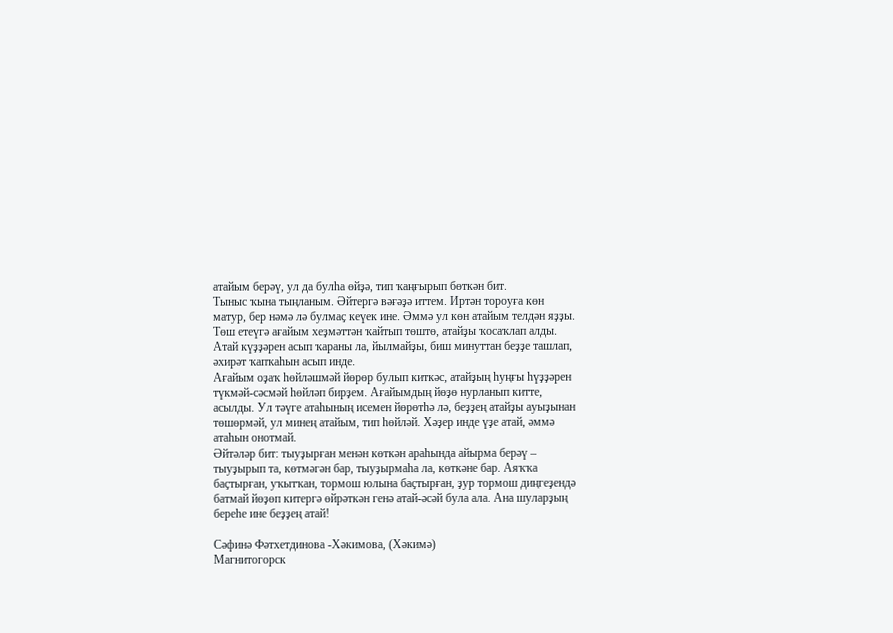атайым берәү, ул да булһа өйҙә, тип ҡаңғырып бөткән бит.
Тыныс ҡына тыңланым. Әйтергә вәғәҙә иттем. Иртән тороуға көн матур, бер нәмә лә булмаҫ кеүек ине. Әммә ул көн атайым телдән яҙҙы. Төш етеүгә ағайым хеҙмәттән ҡайтып төштө, атайҙы ҡосаҡлап алды. Атай күҙҙәрен асып ҡараны ла, йылмайҙы, биш минуттан беҙҙе ташлап, әхирәт ҡапҡаһын асып инде.
Ағайым оҙаҡ һөйләшмәй йөрөр булып киткәс, атайҙың һуңғы һүҙҙәрен түкмәй-сәсмәй һөйләп бирҙем. Ағайымдың йөҙө нурланып китте, асылды. Ул тәүге атаһының исемен йөрөтһә лә, беҙҙең атайҙы ауыҙынан төшөрмәй, ул минең атайым, тип һөйләй. Хәҙер инде үҙе атай, әммә атаһын онотмай.
Әйтәләр бит: тыуҙырған менән көткән араһында айырма берәү – тыуҙырып та, көтмәгән бар, тыуҙырмаһа ла, көткәне бар. Аяҡҡа баҫтырған, уҡытҡан, тормош юлына баҫтырған, ҙур тормош диңгеҙендә батмай йөҙөп китергә өйрәткән генә атай-әсәй була ала. Ана шуларҙың береһе ине беҙҙең атай!

Сәфинә Фәтхетдинова -Хәкимова, (Хәкимә)
Магнитогорск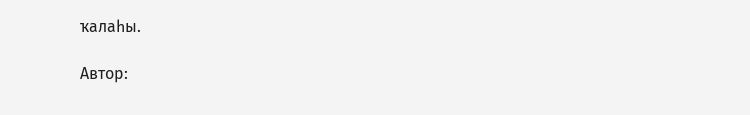ҡалаһы.

Автор: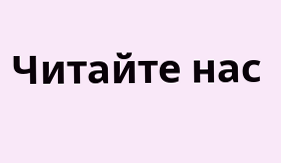Читайте нас